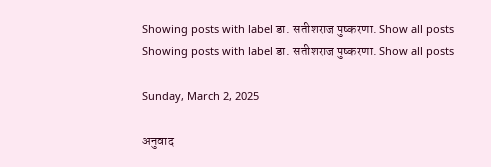Showing posts with label डा. सतीशराज पुष्करणा. Show all posts
Showing posts with label डा. सतीशराज पुष्करणा. Show all posts

Sunday, March 2, 2025

अनुवाद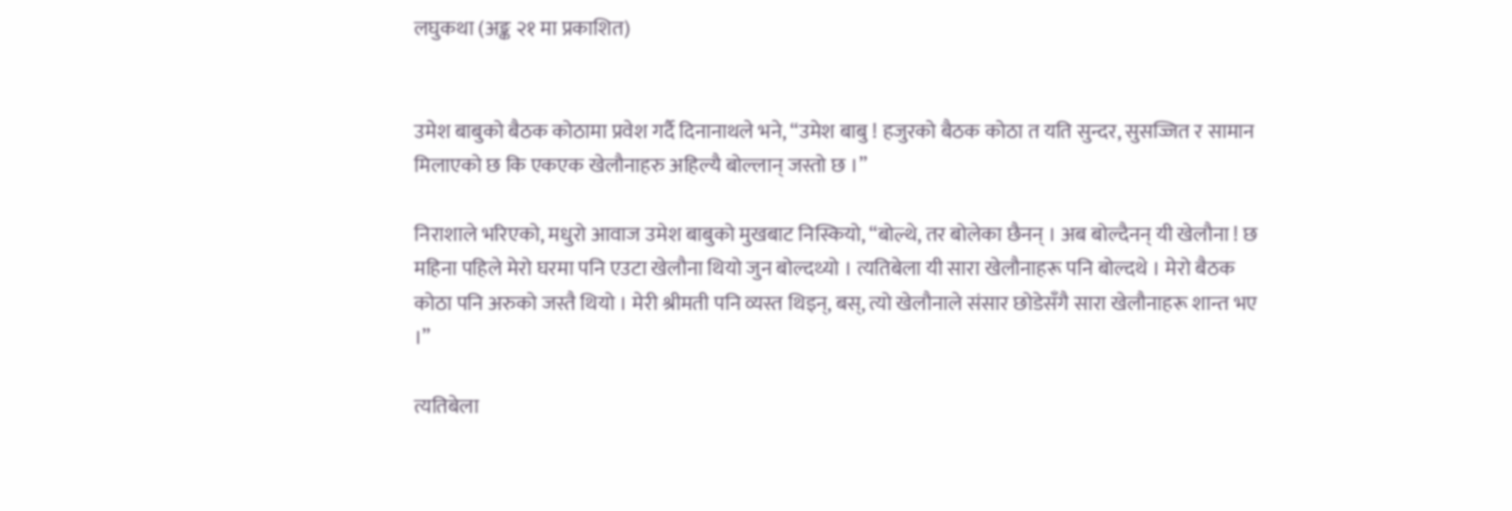लघुकथा (अङ्क २१ मा प्रकाशित)


उमेश बाबुको बैठक कोठामा प्रवेश गर्दै दिनानाथले भने, “उमेश बाबु ! हजुरको बैठक कोठा त यति सुन्दर, सुसज्जित र सामान मिलाएको छ कि एकएक खेलौनाहरु अहिल्यै बोल्लान् जस्तो छ ।”

निराशाले भरिएको, मधुरो आवाज उमेश बाबुको मुखबाट निस्कियो, “बोल्थे, तर बोलेका छैनन् । अब बोल्दैनन् यी खेलौना ! छ महिना पहिले मेरो घरमा पनि एउटा खेलौना थियो जुन बोल्दथ्यो । त्यतिबेला यी सारा खेलौनाहरू पनि बोल्दथे । मेरो बैठक कोठा पनि अरुको जस्तै थियो । मेरी श्रीमती पनि व्यस्त थिइन्, बस्, त्यो खेलौनाले संसार छोडेसँगै सारा खेलौनाहरू शान्त भए ।”

त्यतिबेला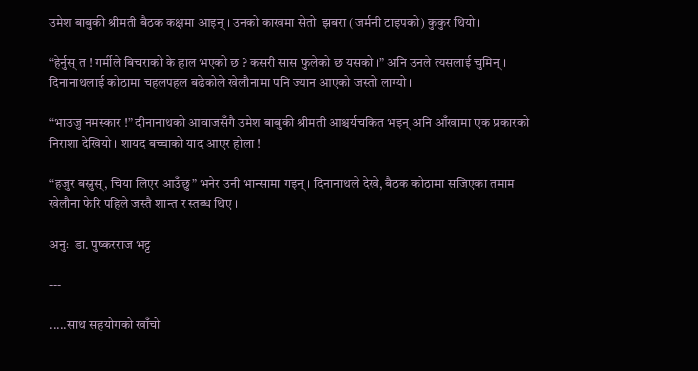उमेश बाबुकी श्रीमती बैठक कक्षमा आइन् । उनको काखमा सेतो  झबरा (जर्मनी टाइपको) कुकुर थियो।

“हेर्नुस् त ! गर्मीले बिचराको के हाल भएको छ ? कसरी सास फुलेको छ यसको ।” अनि उनले त्यसलाई चुमिन् । दिनानाथलाई कोठामा चहलपहल बढेकोले खेलौनामा पनि ज्यान आएको जस्तो लाग्यो ।

“भाउजु नमस्कार !” दीनानाथको आवाजसँगै उमेश बाबुकी श्रीमती आश्चर्यचकित भइन् अनि आँखामा एक प्रकारको निराशा देखियो । शायद बच्चाको याद आएर होला !

“हजुर बस्नुस्, चिया लिएर आउँछु” भनेर उनी भान्सामा गइन् । दिनानाथले देखे, बैठक कोठामा सजिएका तमाम खेलौना फेरि पहिले जस्तै शान्त र स्तब्ध थिए ।

अनुः  डा. पुष्करराज भट्ट

---

.....साथ सहयोगको खाँचो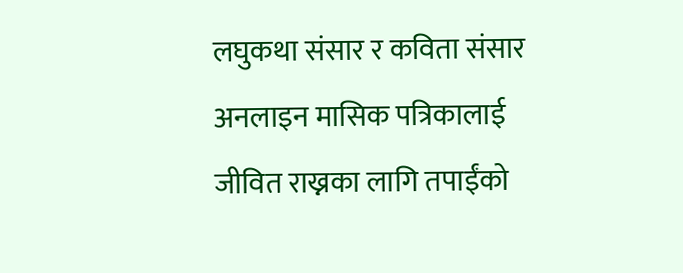लघुकथा संसार र कविता संसार अनलाइन मासिक पत्रिकालाई
जीवित राख्नका लागि तपाईंको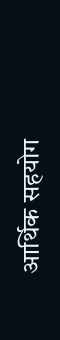आर्थिक सहयोग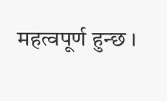महत्वपूर्ण हुन्छ ।